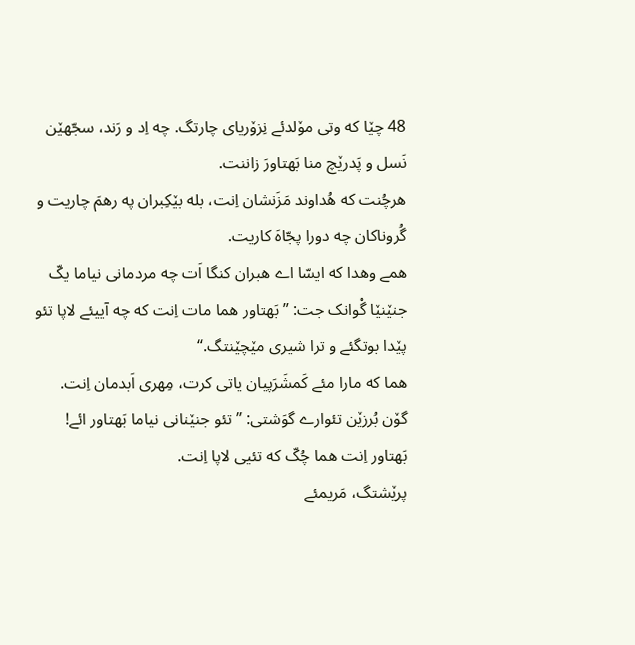48 چێا که وتی مۆلدئے نِزۆریای چارتگ. چه اِد و رَند، سجّهێن نَسل و پَدرێچ منا بَهتاورَ زاننت.
هرچُنت که هُداوند مَزَنشان اِنت، بله بێکِبران په رهمَ چاریت و گُروناکان چه دورا پجّاهَ کاریت.
همے وهدا که ایسّا اے هبران کنگا اَت چه مردمانی نیاما یکّ جنێنێا گْوانک جت: ”بَهتاور هما مات اِنت که چه آییئے لاپا تئو پێدا بوتگئے و ترا شیری مێچێنتگ.“
هما که مارا مئے کَمشَرَپیان یاتی کرت، مِهری اَبدمان اِنت.
گۆن بُرزێن تئوارے گوَشتی: ”تئو جنێنانی نیاما بَهتاور ائے! بَهتاور اِنت هما چُکّ که تئیی لاپا اِنت.
پرێشتگ، مَریمئے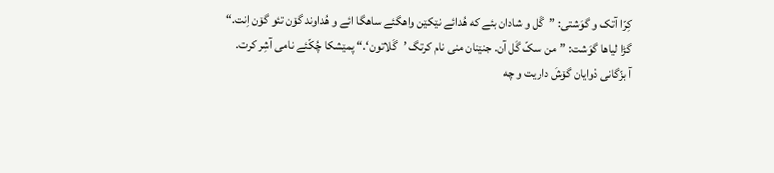کِرّا آتک و گوَشتی: ”گَل و شادان بئے که هُدائے نێکێن واهگئے ساهگا ائے و هُداوند گۆن تئو گۆن اِنت.“
گڑا لیاها گوَشت: ”من سکّ گَل آن. جنێنان منی نام کرتگ ’گَلاتون‘.“ پمێشکا چُکّئے نامی آشِر کرت.
آ بزّگانی دْوایان گۆشَ داریت و چه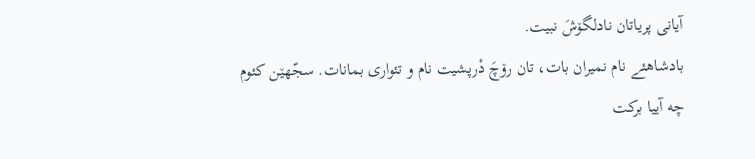آیانی پریاتان نادلگۆشَ نبیت.
بادشاهئے نام نمیران بات، تان رۆچَ دْرپشیت نام و تئواری بمانات. سجّهێن کئوم چه آییا برکت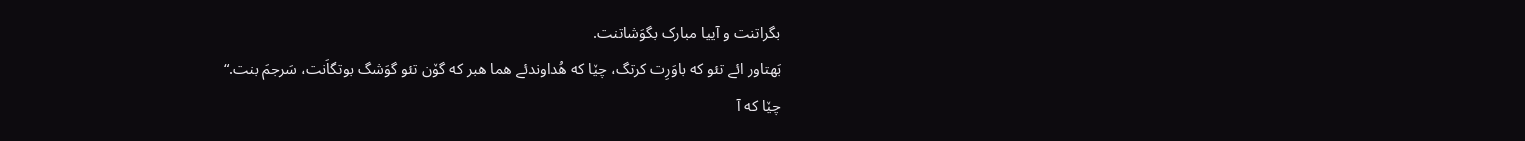بگراتنت و آییا مبارک بگوَشاتنت.
بَهتاور ائے تئو که باوَرِت کرتگ، چێا که هُداوندئے هما هبر که گۆن تئو گوَشگ بوتگاَنت، سَرجمَ بنت.“
چێا که آ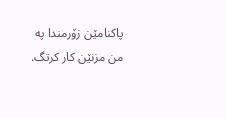پاکنامێن زۆرمندا په من مزنێن کار کرتگ.